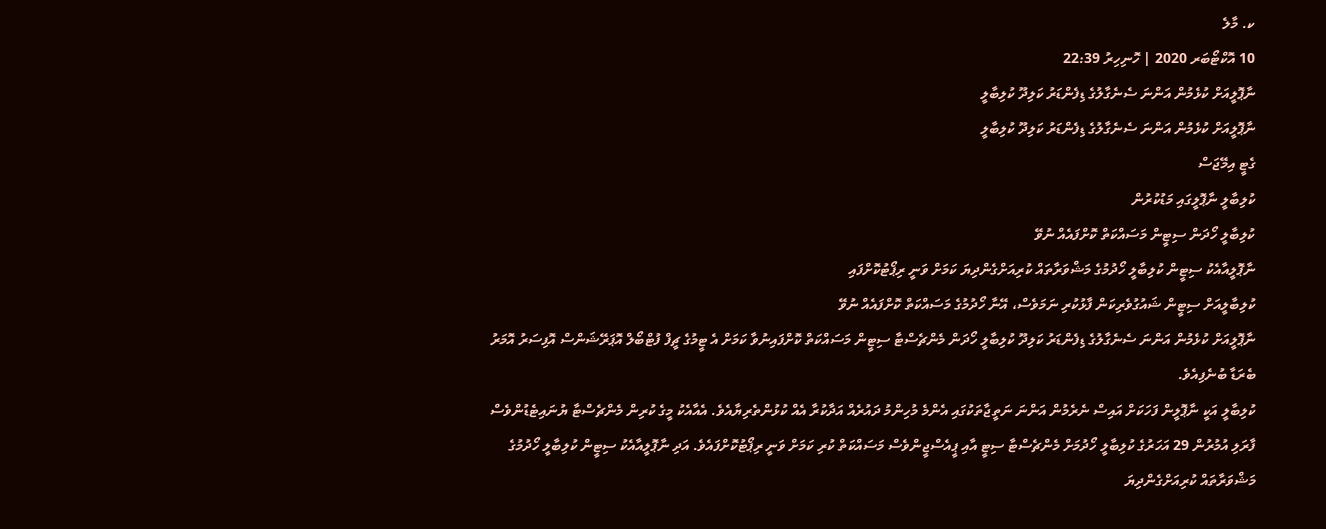ކ. މާލެ
10 އޮކްޓޯބަރ 2020 | ހޮނިހިރު 22:39
ނާޕޮލީއަށް ކުޅެމުން އަންނަ ސެނެގާލުގެ ޑިފެންޑަރު ކަލިދޫ ކުލިބާލީ
ނާޕޮލީއަށް ކުޅެމުން އަންނަ ސެނެގާލުގެ ޑިފެންޑަރު ކަލިދޫ ކުލިބާލީ
ގެޓީ އިމޭޖަސް
ކުލިބާލީ ނާޕޮލީގައި މަޑުކުރުން
ކުލިބާލީ ހޯދަން ސިޓީން މަސައްކަތް ކޮށްފައެއް ނުވޭ
ނާޕޮލީއާއެކު ސިޓީން ކުލިބާލީ ހޯދުމުގެ މަޝްވަރާތައް ކުރިއަށްގެންދިޔަ ކަމަށް ވަނީ ރިޕޯޓުކޮށްފައި
ކުލިބާލީއަށް ސިޓީން ޝައުގުވެރިކަން ފާޅުކުރި ނަމަވެސް، އޭނާ ހޯދުމުގެ މަސައްކަތް ކޮށްފައެއް ނުވޭ
ނާޕޮލީއަށް ކުޅެމުން އަންނަ ސެނެގާލުގެ ޑިފެންޑަރު ކަލިދޫ ކުލިބާލީ ހޯދަން މެންޗެސްޓާ ސިޓީން މަސައްކަތް ކޮށްފައިނުވާ ކަމަށް އެ ޓީމުގެ ޗީފް ފުޓްބޯލް އޮޕަރޭޝަންސް އޮފިސަރު އޮމަރު ބެރަޑާ ބުނެފިއެވެ.
ކުލިބާލީ އަކީ ނާޕޮލީން ފަހަކަށް އައިސް ނެރެމުން އަންނަ ނަތީޖާތަކުގައި އެންމެ މުހިންމު ދައުރެއް އަދާކުރާ އެއް ކުޅުންތެރިޔާއެވެ. އެއާއެކު މީގެ ކުރިން މެންޗެސްޓާ ޔުނައިޓެޑުންވެސް ފާރަލި އުމުރުން 29 އަހަރުގެ ކުލިބާލީ ހޯދުމަށް މެންޗެސްޓާ ސިޓީ އާއި ޕީއެސްޖީންވެސް މަސައްކަތް ކުރި ކަމަށް ވަނީ ރިޕޯޓުކޮށްފައެވެ. އަދި ނާޕޮލީއާއެކު ސިޓީން ކުލިބާލީ ހޯދުމުގެ މަޝްވަރާތައް ކުރިއަށްގެންދިޔަ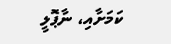ކަމަށާއި، ނާޕޮލީ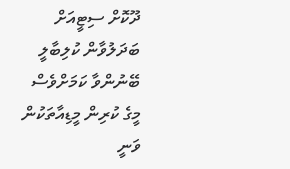ދޫކޮށް ސިޓީއަށް ބަދަލުވާން ކުލިބާލީ ބޭނުންވާ ކަމަށްވެސް މީގެ ކުރިން މީޑިއާތަކުން ވަނީ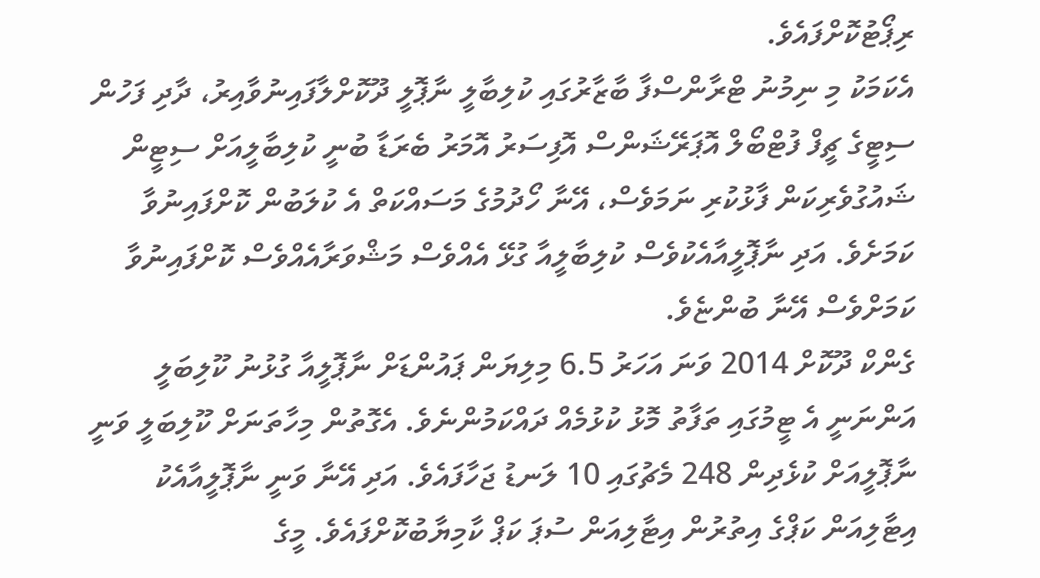ރިޕޯޓުކޮށްފައެވެ.
އެކަމަކު މި ނިމުނު ޓްރާންސްފާ ބާޒާރުގައި ކުލިބާލީ ނާޕޮލީ ދޫކޮށްލާފައިނުވާއިރު، ދާދި ފަހުން ސިޓީގެ ޗީފް ފުޓްބޯލް އޮޕަރޭޝަންސް އޮފިސަރު އޮމަރު ބެރަޑާ ބުނީ ކުލިބާލީއަށް ސިޓީން ޝައުގުވެރިކަން ފާޅުކުރި ނަމަވެސް، އޭނާ ހޯދުމުގެ މަސައްކަތް އެ ކުލަބުން ކޮށްފައިނުވާ ކަމަށެވެ. އަދި ނާޕޮލީއާއެކުވެސް ކުލިބާލީއާ ގުޅޭ އެއްވެސް މަޝްވަރާއެއްވެސް ކޮށްފައިނުވާ ކަމަށްވެސް އޭނާ ބުންޏެވެ.
ގެންކް ދޫކޮށް 2014 ވަނަ އަހަރު 6.5 މިލިޔަން ޕައުންޑަށް ނާޕޮލީއާ ގުޅުނު ކޫލިބަލީ އަންނަނީ އެ ޓީމުގައި ތަފާތު މޮޅު ކުޅުމެއް ދައްކަމުންނެވެ. އެގޮތުން މިހާތަނަށް ކޫލިބަލީ ވަނީ ނާޕޮލީއަށް ކުޅެދިން 248 މެޗުގައި 10 ލަނޑު ޖަހާފައެވެ. އަދި އޭނާ ވަނީ ނާޕޮލީއާއެކު އިޓާލިއަން ކަޕްގެ އިތުރުން އިޓާލިއަން ސުޕަ ކަޕް ކާމިޔާބުކޮށްފައެވެ. މީގެ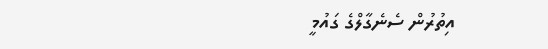އިތުރުން ސެނެގާލްގެ ގައުމީ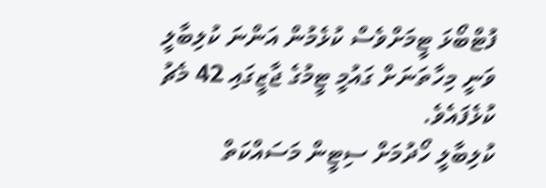ފުޓްބޯޅަ ޓީމަށްވެސް ކުޅެމުން އަންނަ ކުލިބާލީ ވަނީ މިހާތަނަށް ގައުމީ ޓީމުގެ ޖާޒީގައި 42 މެޗު ކުޅެފައެވެ.
ކުލިބާލީ ހޯދުމަށް ސިޓީން މަސައްކަތް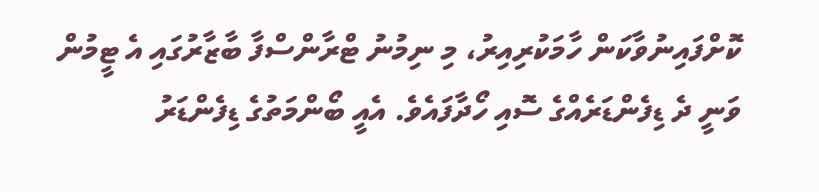ކޮށްފައިނުވާކަން ހާމަކުރިއިރު، މި ނިމުނު ޓްރާންސްފާ ބާޒާރުގައި އެ ޓީމުން ވަނީ ދެ ޑިފެންޑަރެއްގެ ސޮއި ހޯދާފައެވެ. އެއީ ބޯންމަތުގެ ޑިފެންޑަރު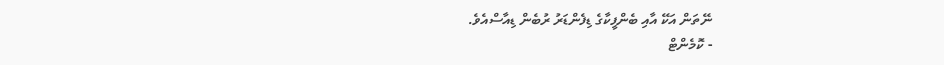ނޭތަން އަކޭ އާއި ބެންފީކާގެ ޑިފެންޑަރު ރުބެން ޑިއާސްއެވެ.
- ކޮމެންޓް